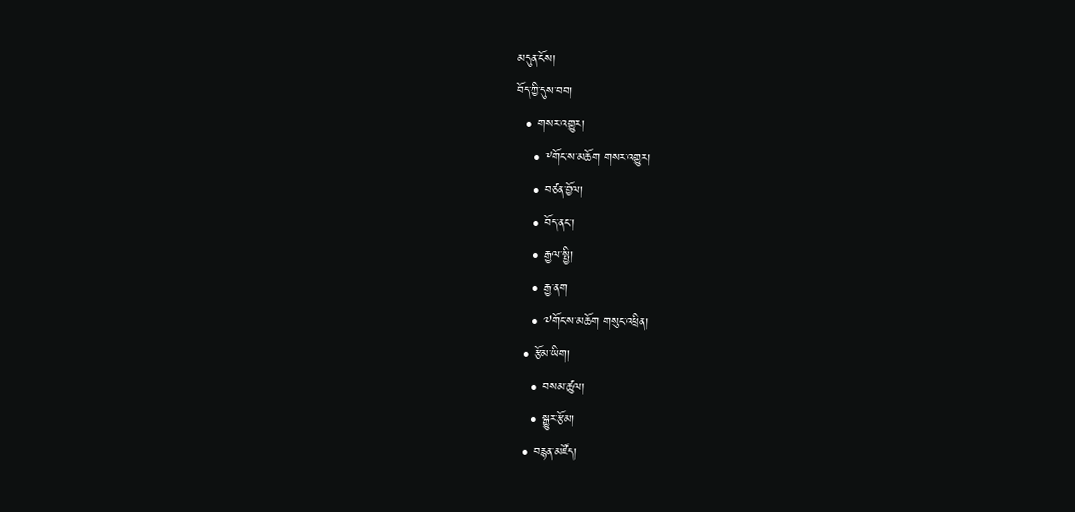མདུན་ངོས།
བོད་ཀྱི་དུས་བབ།
  • གསར་འགྱུར།
    • ༸གོང་ས་མཆོག གསར་འགྱུར།
    • བཙན་བྱོལ།
    • བོད་ནང་།
    • རྒྱལ་སྤྱི།
    • རྒྱ་ནག
    • ༧གོང་ས་མཆོག གསུང་འཕྲིན།
  • རྩོམ་ཡིག།
    • བསམ་ཚུལ།
    • སྒྱུར་རྩོམ།
  • བརྙན་མཛོད།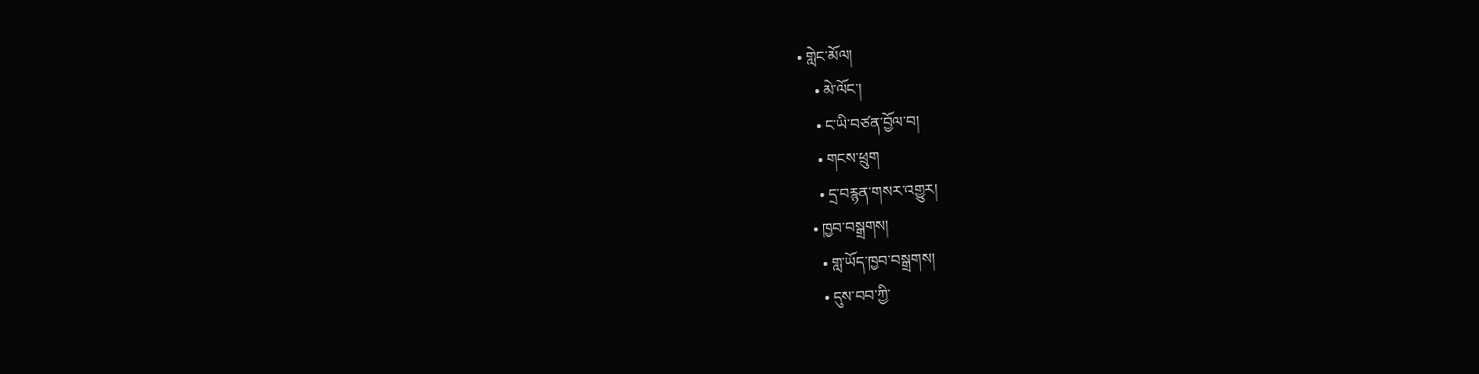• གླེང་མོལ།
    • མེ་ལོང་།
    • ང་ཡི་བཙན་བྱོལ་བ།
    • གངས་ཕྲུག
    • དྲ་བརྙན་གསར་འགྱུར།
  • ཁྱབ་བསྒྲགས།
    • གླ་ཡོད་ཁྱབ་བསྒྲགས།
    • དུས་བབ་ཀྱི་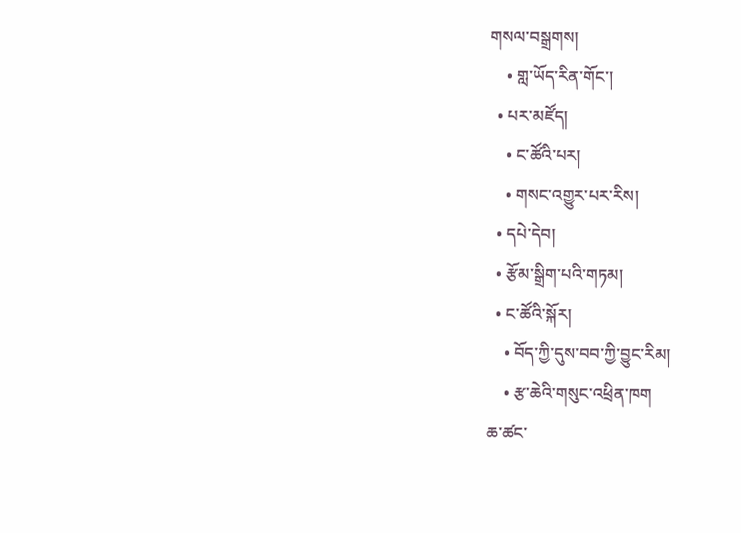གསལ་བསྒྲགས།
    • གླ་ཡོད་རིན་གོང་།
  • པར་མཛོད།
    • ང་ཚོའི་པར།
    • གསང་འགྱུར་པར་རིས།
  • དཔེ་དེབ།
  • རྩོམ་སྒྲིག་པའི་གཏམ།
  • ང་ཚོའི་སྐོར།
    • བོད་ཀྱི་དུས་བབ་ཀྱི་བྱུང་རིམ།
    • རྩ་ཆེའི་གསུང་འཕྲིན་ཁག
ཆ་ཚང་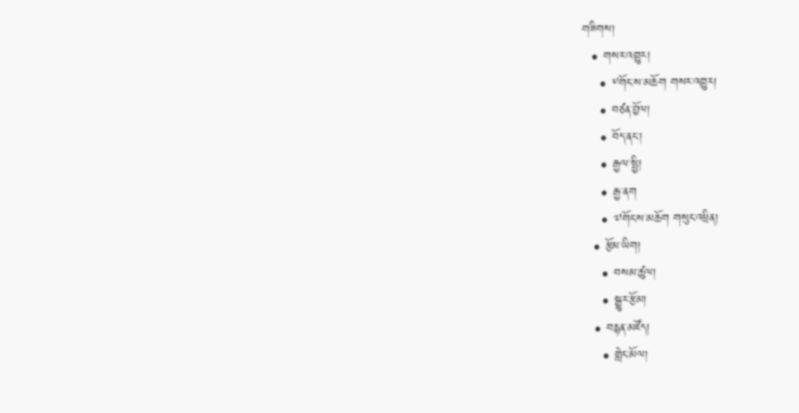གཟིགས།
  • གསར་འགྱུར།
    • ༸གོང་ས་མཆོག གསར་འགྱུར།
    • བཙན་བྱོལ།
    • བོད་ནང་།
    • རྒྱལ་སྤྱི།
    • རྒྱ་ནག
    • ༧གོང་ས་མཆོག གསུང་འཕྲིན།
  • རྩོམ་ཡིག།
    • བསམ་ཚུལ།
    • སྒྱུར་རྩོམ།
  • བརྙན་མཛོད།
    • གླེང་མོལ།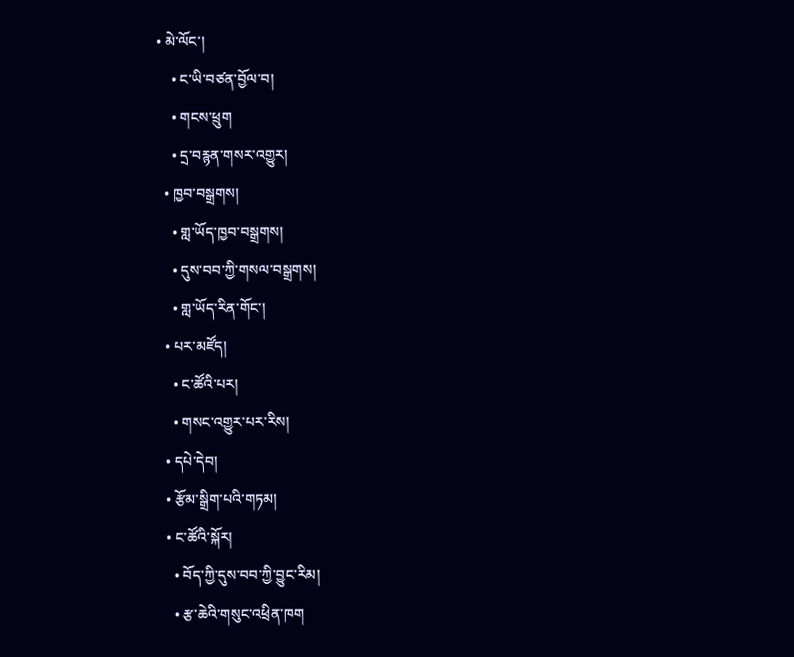• མེ་ལོང་།
    • ང་ཡི་བཙན་བྱོལ་བ།
    • གངས་ཕྲུག
    • དྲ་བརྙན་གསར་འགྱུར།
  • ཁྱབ་བསྒྲགས།
    • གླ་ཡོད་ཁྱབ་བསྒྲགས།
    • དུས་བབ་ཀྱི་གསལ་བསྒྲགས།
    • གླ་ཡོད་རིན་གོང་།
  • པར་མཛོད།
    • ང་ཚོའི་པར།
    • གསང་འགྱུར་པར་རིས།
  • དཔེ་དེབ།
  • རྩོམ་སྒྲིག་པའི་གཏམ།
  • ང་ཚོའི་སྐོར།
    • བོད་ཀྱི་དུས་བབ་ཀྱི་བྱུང་རིམ།
    • རྩ་ཆེའི་གསུང་འཕྲིན་ཁག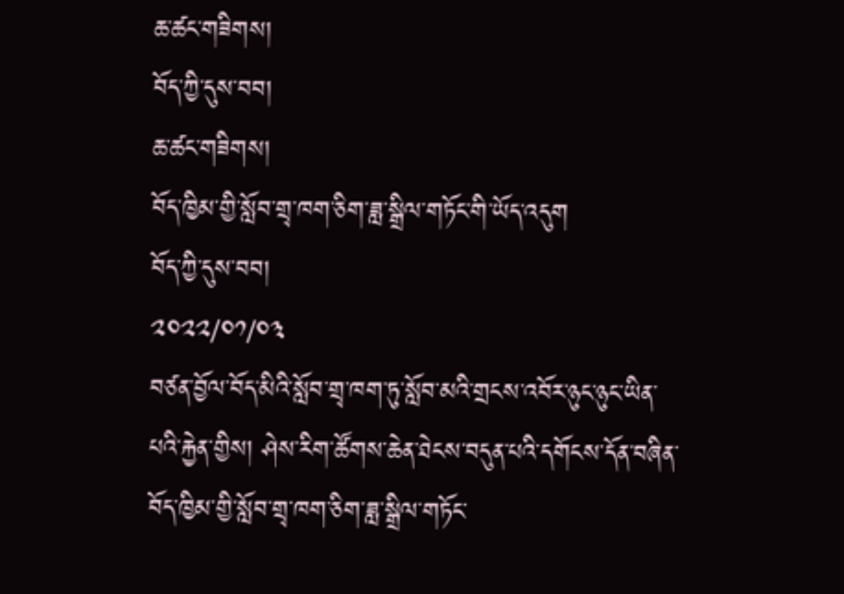ཆ་ཚང་གཟིགས།
བོད་ཀྱི་དུས་བབ།
ཆ་ཚང་གཟིགས།
བོད་ཁྱིམ་གྱི་སློབ་གྲྭ་ཁག་ཅིག་ཟླ་སྒྲིལ་གཏོང་གི་ཡོད་འདུག
བོད་ཀྱི་དུས་བབ།
༢༠༢༢/༠༡/༠༣
བཙན་བྱོལ་བོད་མིའི་སློབ་གྲྭ་ཁག་ཏུ་སློབ་མའི་གྲངས་འབོར་ཉུང་ཉུང་ཡིན་པའི་རྐྱེན་གྱིས། ཤེས་རིག་ཚོགས་ཆེན་ཐེངས་བདུན་པའི་དགོངས་དོན་བཞིན་བོད་ཁྱིམ་གྱི་སློབ་གྲྭ་ཁག་ཅིག་ཟླ་སྒྲིལ་གཏོང་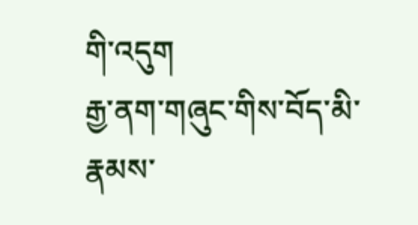གི་འདུག
རྒྱ་ནག་གཞུང་གིས་བོད་མི་རྣམས་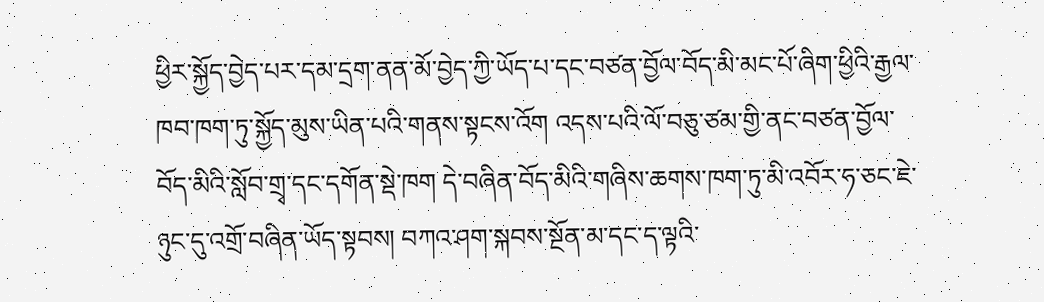ཕྱིར་སྐྱོད་བྱེད་པར་དམ་དྲག་ནན་མོ་བྱེད་ཀྱི་ཡོད་པ་དང་བཙན་བྱོལ་བོད་མི་མང་པོ་ཞིག་ཕྱིའི་རྒྱལ་ཁབ་ཁག་ཏུ་སྐྱོད་མུས་ཡིན་པའི་གནས་སྟངས་འོག འདས་པའི་ལོ་བཅུ་ཙམ་གྱི་ནང་བཙན་བྱོལ་བོད་མིའི་སློབ་གྲྭ་དང་དགོན་སྡེ་ཁག དེ་བཞིན་བོད་མིའི་གཞིས་ཆགས་ཁག་ཏུ་མི་འབོར་ཧ་ཅང་ཇེ་ཉུང་དུ་འགྲོ་བཞིན་ཡོད་སྟབས། བཀའ་ཤག་སྐབས་སྔོན་མ་དང་ད་ལྟའི་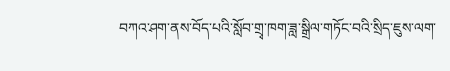བཀའ་ཤག་ནས་བོད་པའི་སློབ་གྲྭ་ཁག་ཟླ་སྒྲིལ་གཏོང་བའི་སྲིད་ཇུས་ལག་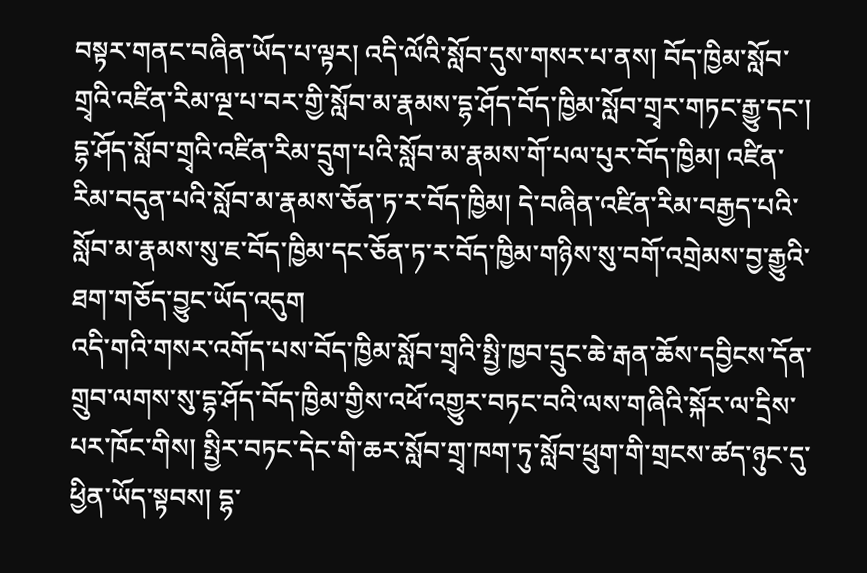བསྟར་གནང་བཞིན་ཡོད་པ་ལྟར། འདི་ལོའི་སློབ་དུས་གསར་པ་ནས། བོད་ཁྱིམ་སློབ་གྲྭའི་འཛིན་རིམ་ལྔ་པ་བར་གྱི་སློབ་མ་རྣམས་དྷ་ཤོད་བོད་ཁྱིམ་སློབ་གྲྭར་གཏང་རྒྱུ་དང་། དྷ་ཤོད་སློབ་གྲྭའི་འཛིན་རིམ་དྲུག་པའི་སློབ་མ་རྣམས་གོ་པལ་པུར་བོད་ཁྱིམ། འཛིན་རིམ་བདུན་པའི་སློབ་མ་རྣམས་ཅོན་ཏ་ར་བོད་ཁྱིམ། དེ་བཞིན་འཛིན་རིམ་བརྒྱད་པའི་སློབ་མ་རྣམས་སུ་ཇ་བོད་ཁྱིམ་དང་ཅོན་ཏ་ར་བོད་ཁྱིམ་གཉིས་སུ་བགོ་འགྲེམས་བྱ་རྒྱུའི་ཐག་གཅོད་བྱུང་ཡོད་འདུག
འདི་གའི་གསར་འགོད་པས་བོད་ཁྱིམ་སློབ་གྲྭའི་སྤྱི་ཁྱབ་དྲུང་ཆེ་རྒན་ཆོས་དབྱིངས་དོན་གྲུབ་ལགས་སུ་དྷ་ཤོད་བོད་ཁྱིམ་གྱིས་འཕོ་འགྱུར་བཏང་བའི་ལས་གཞིའི་སྐོར་ལ་དྲིས་པར་ཁོང་གིས། སྤྱིར་བཏང་དེང་གི་ཆར་སློབ་གྲྭ་ཁག་ཏུ་སློབ་ཕྲུག་གི་གྲངས་ཚད་ཉུང་དུ་ཕྱིན་ཡོད་སྟབས། དྷ་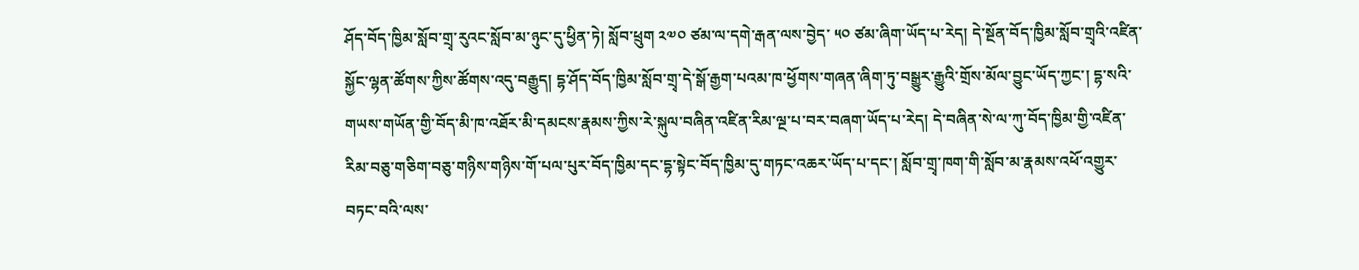ཤོད་བོད་ཁྱིམ་སློབ་གྲྭ་རུའང་སློབ་མ་ཉུང་དུ་ཕྱིན་ཏེ། སློབ་ཕྲུག ༢༧༠ ཙམ་ལ་དགེ་རྒན་ལས་བྱེད་ ༥༠ ཙམ་ཞིག་ཡོད་པ་རེད། དེ་སྔོན་བོད་ཁྱིམ་སློབ་གྲྭའི་འཛིན་སྐྱོང་ལྷན་ཚོགས་ཀྱིས་ཚོགས་འདུ་བརྒྱུད། དྷ་ཤོད་བོད་ཁྱིམ་སློབ་གྲྭ་དེ་སྒོ་རྒྱག་པའམ་ཁ་ཕྱོགས་གཞན་ཞིག་ཏུ་བསྒྱུར་རྒྱུའི་གྲོས་མོལ་བྱུང་ཡོད་ཀྱང་། དྷ་སའི་གཡས་གཡོན་གྱི་བོད་མི་ཁ་འཐོར་མི་དམངས་རྣམས་ཀྱིས་རེ་སྐུལ་བཞིན་འཛིན་རིམ་ལྔ་པ་བར་བཞག་ཡོད་པ་རེད། དེ་བཞིན་སེ་ལ་ཀུ་བོད་ཁྱིམ་གྱི་འཛིན་རིམ་བཅུ་གཅིག་བཅུ་གཉིས་གཉིས་གོ་པལ་པུར་བོད་ཁྱིམ་དང་དྷ་སྟེང་བོད་ཁྱིམ་དུ་གཏང་འཆར་ཡོད་པ་དང་། སློབ་གྲྭ་ཁག་གི་སློབ་མ་རྣམས་འཕོ་འགྱུར་བཏང་བའི་ལས་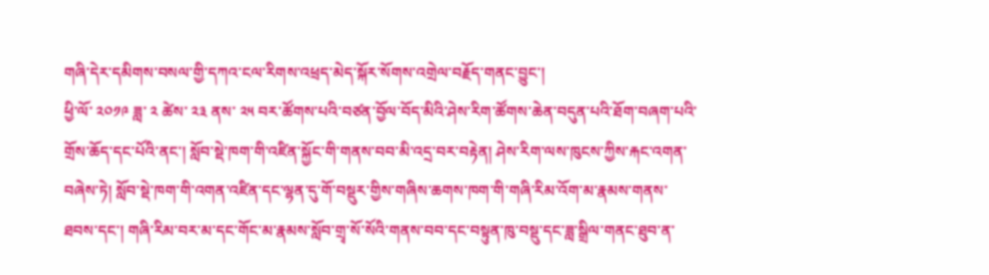གཞི་དེར་དམིགས་བསལ་གྱི་དཀའ་ངལ་རིགས་འཕྲད་མེད་སྐོར་སོགས་འགྲེལ་བརྗོད་གནང་བྱུང་།
ཕྱི་ལོ་ ༢༠༡༩ ཟླ་ ༢ ཚེས་ ༢༣ ནས་ ༢༥ བར་ཚོགས་པའི་བཙན་བྱོལ་བོད་མིའི་ཤེས་རིག་ཚོགས་ཆེན་བདུན་པའི་ཐོག་བཞག་པའི་གྲོས་ཆོད་དང་པོའི་ནང་། སློབ་སྡེ་ཁག་གི་འཛིན་སྐྱོང་གི་གནས་བབ་མི་འདྲ་བར་བརྟེན། ཤེས་རིག་ལས་ཁུངས་ཀྱིས་རྐང་འགན་བཞེས་ཏེ། སློབ་སྡེ་ཁག་གི་འགན་འཛིན་དང་ལྷན་དུ་གོ་བསྡུར་གྱིས་གཞིས་ཆགས་ཁག་གི་གཞི་རིམ་འོག་མ་རྣམས་གནས་ཐབས་དང་། གཞི་རིམ་བར་མ་དང་གོང་མ་རྣམས་སློབ་གྲྭ་སོ་སོའི་གནས་བབ་དང་བསྟུན་ཁུ་བསྡུ་དང་ཟླ་སྒྲིལ་གནང་ཐུབ་ན་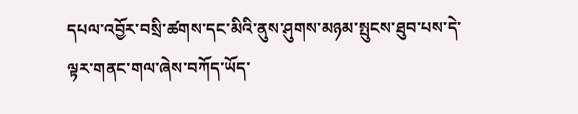དཔལ་འབྱོར་བསྲི་ཚགས་དང་མིའི་ནུས་ཤུགས་མཉམ་སྤུངས་ཐུབ་པས་དེ་ལྟར་གནང་གལ་ཞེས་བཀོད་ཡོད་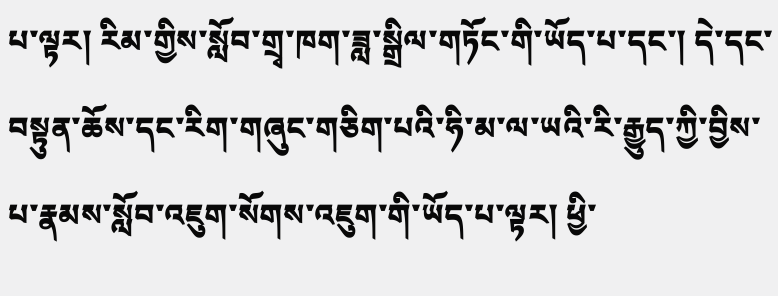པ་ལྟར། རིམ་གྱིས་སློབ་གྲྭ་ཁག་ཟླ་སྒྲིལ་གཏོང་གི་ཡོད་པ་དང་། དེ་དང་བསྟུན་ཆོས་དང་རིག་གཞུང་གཅིག་པའི་ཧི་མ་ལ་ཡའི་རི་རྒྱུད་ཀྱི་བྱིས་པ་རྣམས་སློབ་འཇུག་སོགས་འཇུག་གི་ཡོད་པ་ལྟར། ཕྱི་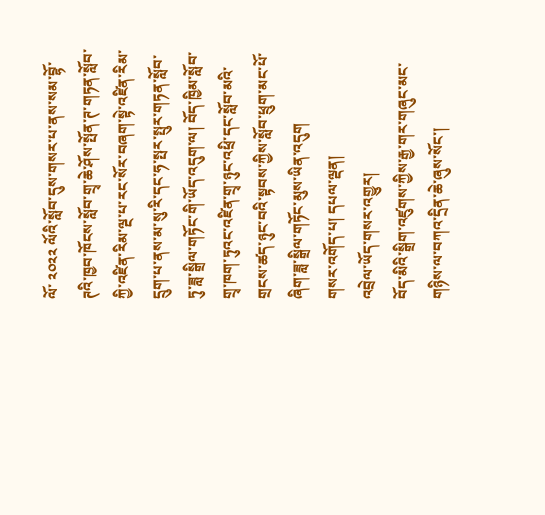ལོ་ ༢༠༢༢ ལོའི་སློབ་དུས་གསར་པ་ནས་སམ་བྷོ་ཊའི་ཁྱབ་ཁོངས་སློབ་གྲྭ་ཆེ་ཤོས་སྤོན་ཊ་གཏན་སློབ་ཀྱི་འཛིན་རིམ་ལྔ་པ་རང་སོར་བཞག་སྟེ་འཛིན་རིམ་དྲུག་པ་ནས་མ་སུ་རི་དང་ཧ་སྤར་སྤུར་གཏན་སློབ་ཏུ་ཟླ་སྒྲིལ་གཏོང་གི་ཡོད་འདུག་ལ། བོད་ཁྱིམ་སློབ་གྲྭ་ཁག་ཏུའང་འཛིན་གྲྭ་ཉུང་འཕྲི་དང་སློབ་མའི་གྲངས་ཚད་ཉུང་བའི་སྟབས་ཀྱིས་སློབ་ཕྲུག་མང་པོ་ཞིག་ཟླ་སྒྲིལ་གཏོང་མུས་ཡིན་འདུག
གསར་འགོད་པ། དཔལ་ལྡན།
འབྲེལ་ཡོད་གསར་འགྱུར།
བོད་མིའི་སྒྲིག་འཛུགས་ཀྱིས་རྒྱ་གར་གཞུང་མང་གཉིས་ལ་བཀའ་དྲིན་ཆེ་ཞུས་སོང་།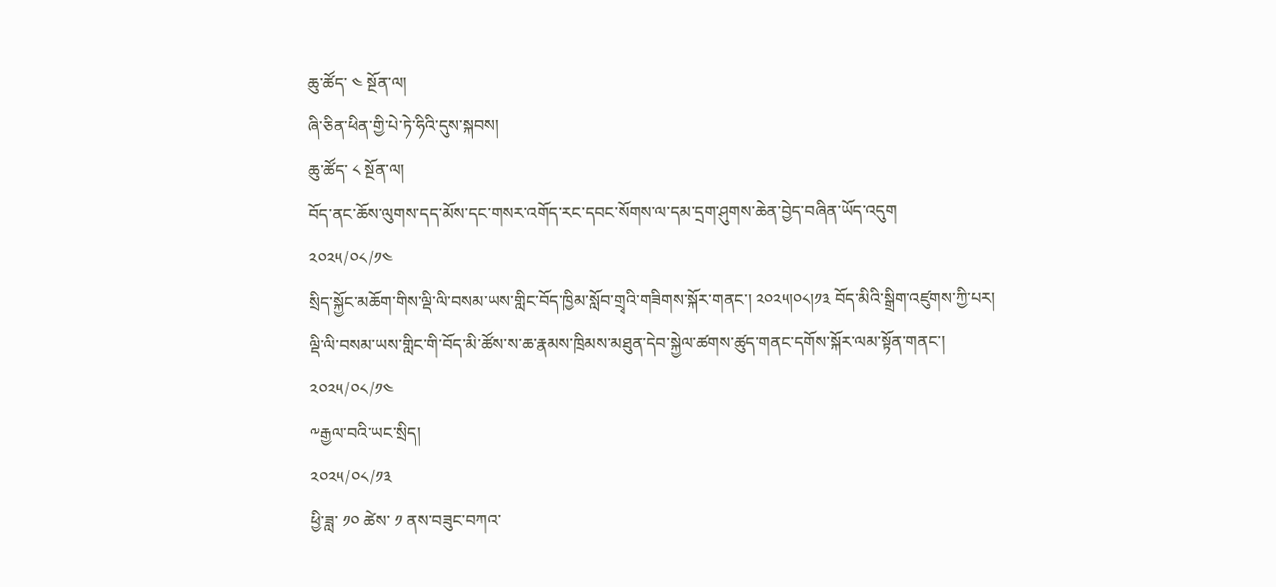ཆུ་ཚོད་ ༤ སྔོན་ལ།
ཞི་ཅིན་ཕིན་གྱི་པེ་ཏེ་ཧིའི་དུས་སྐབས།
ཆུ་ཚོད་ ༨ སྔོན་ལ།
བོད་ནང་ཆོས་ལུགས་དད་མོས་དང་གསར་འགོད་རང་དབང་སོགས་ལ་དམ་དྲག་ཤུགས་ཆེན་བྱེད་བཞིན་ཡོད་འདུག
༢༠༢༥/༠༨/༡༤
སྲིད་སྐྱོང་མཆོག་གིས་ལྡི་ལི་བསམ་ཡས་གླིང་བོད་ཁྱིམ་སློབ་གྲྭའི་གཟིགས་སྐོར་གནང་། ༢༠༢༥།༠༨།༡༣ བོད་མིའི་སྒྲིག་འཛུགས་ཀྱི་པར།
ལྡི་ལི་བསམ་ཡས་གླིང་གི་བོད་མི་ཚོས་ས་ཆ་རྣམས་ཁྲིམས་མཐུན་དེབ་སྐྱེལ་ཚགས་ཚུད་གནང་དགོས་སྐོར་ལམ་སྟོན་གནང་།
༢༠༢༥/༠༨/༡༤
༸རྒྱལ་བའི་ཡང་སྲིད།
༢༠༢༥/༠༨/༡༣
ཕྱི་ཟླ་ ༡༠ ཚེས་ ༡ ནས་བཟུང་བཀའ་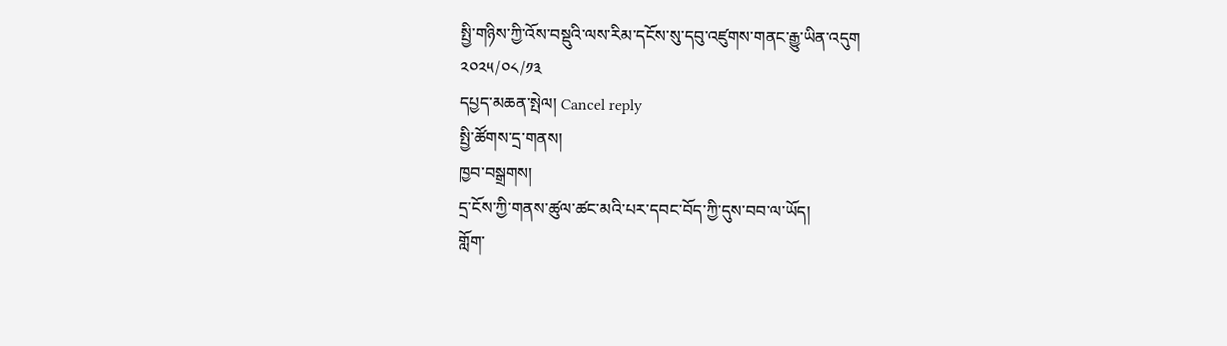སྤྱི་གཉིས་ཀྱི་འོས་བསྡུའི་ལས་རིམ་དངོས་སུ་དབུ་འཛུགས་གནང་རྒྱུ་ཡིན་འདུག
༢༠༢༥/༠༨/༡༣
དཔྱད་མཆན་སྤེལ། Cancel reply
སྤྱི་ཚོགས་དྲ་གནས།
ཁྱབ་བསྒྲགས།
དྲ་ངོས་ཀྱི་གནས་ཚུལ་ཚང་མའི་པར་དབང་བོད་ཀྱི་དུས་བབ་ལ་ཡོད།
གློག་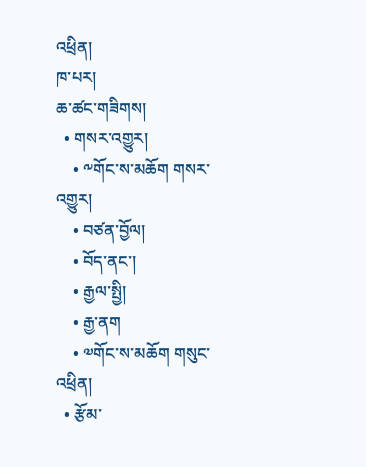འཕྲིན།
ཁ་པར།
ཆ་ཚང་གཟིགས།
  • གསར་འགྱུར།
    • ༸གོང་ས་མཆོག གསར་འགྱུར།
    • བཙན་བྱོལ།
    • བོད་ནང་།
    • རྒྱལ་སྤྱི།
    • རྒྱ་ནག
    • ༧གོང་ས་མཆོག གསུང་འཕྲིན།
  • རྩོམ་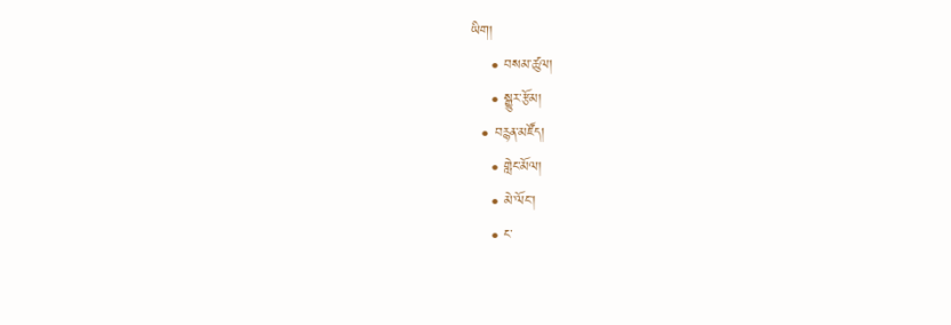ཡིག།
    • བསམ་ཚུལ།
    • སྒྱུར་རྩོམ།
  • བརྙན་མཛོད།
    • གླེང་མོལ།
    • མེ་ལོང་།
    • ང་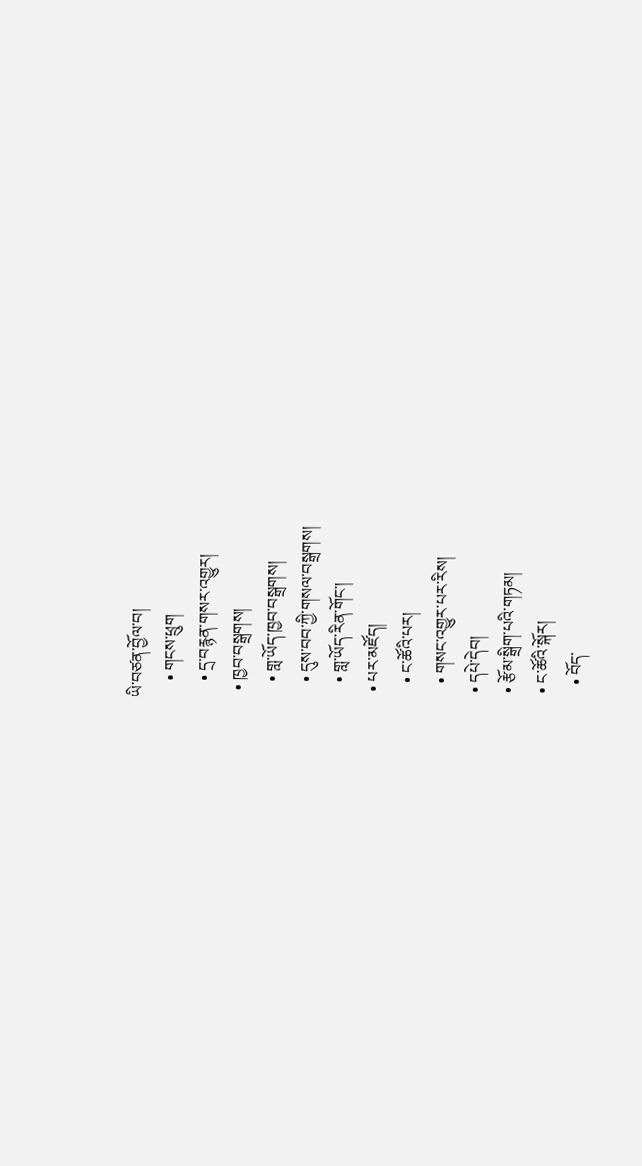ཡི་བཙན་བྱོལ་བ།
    • གངས་ཕྲུག
    • དྲ་བརྙན་གསར་འགྱུར།
  • ཁྱབ་བསྒྲགས།
    • གླ་ཡོད་ཁྱབ་བསྒྲགས།
    • དུས་བབ་ཀྱི་གསལ་བསྒྲགས།
    • གླ་ཡོད་རིན་གོང་།
  • པར་མཛོད།
    • ང་ཚོའི་པར།
    • གསང་འགྱུར་པར་རིས།
  • དཔེ་དེབ།
  • རྩོམ་སྒྲིག་པའི་གཏམ།
  • ང་ཚོའི་སྐོར།
    • བོད་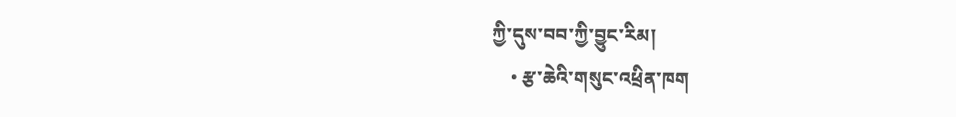ཀྱི་དུས་བབ་ཀྱི་བྱུང་རིམ།
    • རྩ་ཆེའི་གསུང་འཕྲིན་ཁག